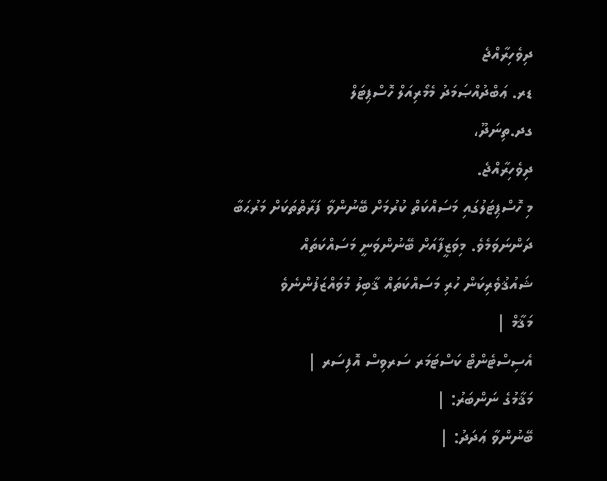ދިވެހިރާއްޖެ
ޑރ. ޢަބްދުއްޞަމަދު މެމޯރިއަލް ހޮސްޕިޓަލް
ގދ.ތިނަދޫ،
ދިވެހިރާއްޖެ.
މި ހޮސްޕިޓަލުގައި މަސައްކަތް ކުރުމަށް ބޭނުންވާ ފަރާތްތަކަށް މަރުޙަބާ ދަންނަވަމެވެ. މިވަޒީފާއަށް ބޭނުންވަނީ މަސައްކަތައް ޝައުޤުވެރިކަން ހުރި މަސައްކަތައް ޤާބިލު މުވައްޒަފުންނެވެ
މަޤާމް |
އެސިސްޓެންޓް ކަސްޓަމަރ ސަރވިސް އޮފިސަރ |
މަޤާމުގެ ނަންބަރު: |
ބޭނުންވާ ޢަދަދު: |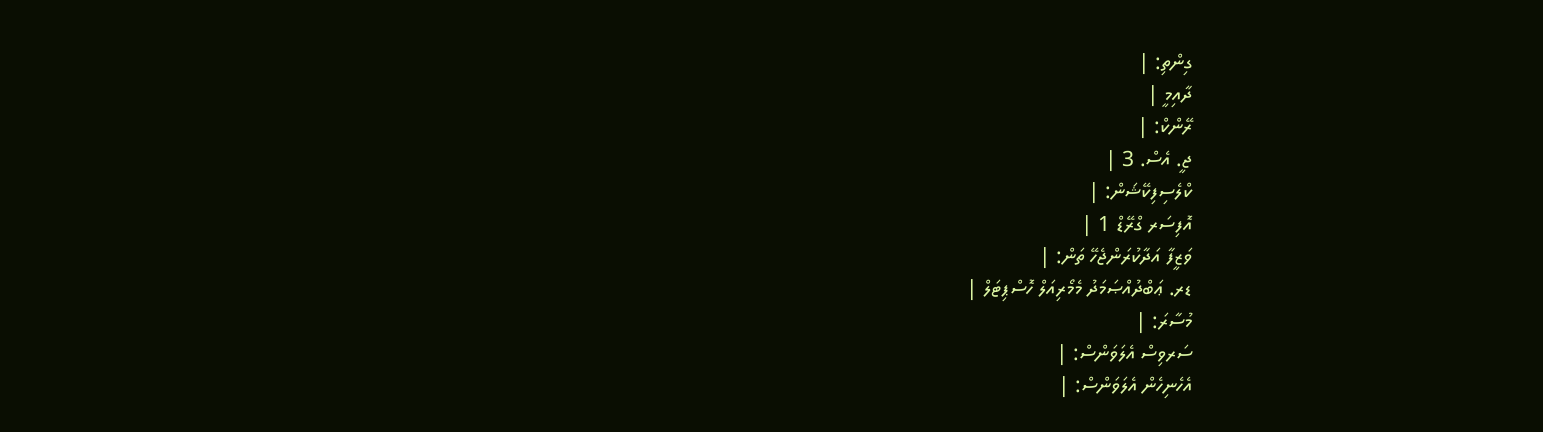ގިންތި: |
ދާއިމީ |
ރޭންކް: |
ޖީ. އެސް. 3 |
ކްލެސިފިކޭޝަން: |
އޮފިސަރ ގްރޭޑް 1 |
ވަޒީފާ އަދާކުރަންޖެހޭ ތަން: |
ޑރ. ޢަބްދުއްޞަމަދު މެމޯރިއަލް ހޮސްޕިޓަލް |
މުސާރަ: |
ސަރވިސް އެލަވަންސް: |
އެހެނިހެން އެލަވަންސް: |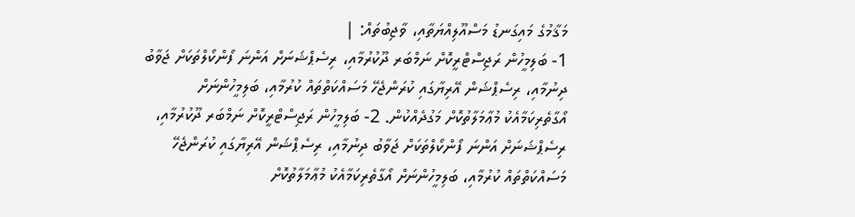މަޤާމުގެ މައިގަނޑު މަސްއޫލިއްޔަތާއި، ވާޖިބުތައް: |
1- ބަލިމީހުން ރަޖިސްޓްރީކޮށް ނަމްބަރ ދޫކުރުމާއި، ރިސެޕްޝަނަށް އަންނަ ފޯންކޯލްތަކަށް ޖަވާބު ދިނުމާއި، ރިސެޕްޝަން އޭރިޔާގައި ކުރަންޖެހޭ މަސައްކަތްތައް ކުރުމާއި، ބަލިމީހުންނަށް އޯގާތެރިކަމާއެކު މުޢާމަލާތުކޮށް މަގުދެއްކުން. 2- ބަލިމީހުން ރަޖިސްޓްރީކޮށް ނަމްބަރ ދޫކުރުމާއި، ރިސެޕްޝަނަށް އަންނަ ފޯންކޯލްތަކަށް ޖަވާބު ދިނުމާއި، ރިސެޕްޝަން އޭރިޔާގައި ކުރަންޖެހޭ މަސައްކަތްތައް ކުރުމާއި، ބަލިމީހުންނަށް އޯގާތެރިކަމާއެކު މުޢާމަލާތުކޮށް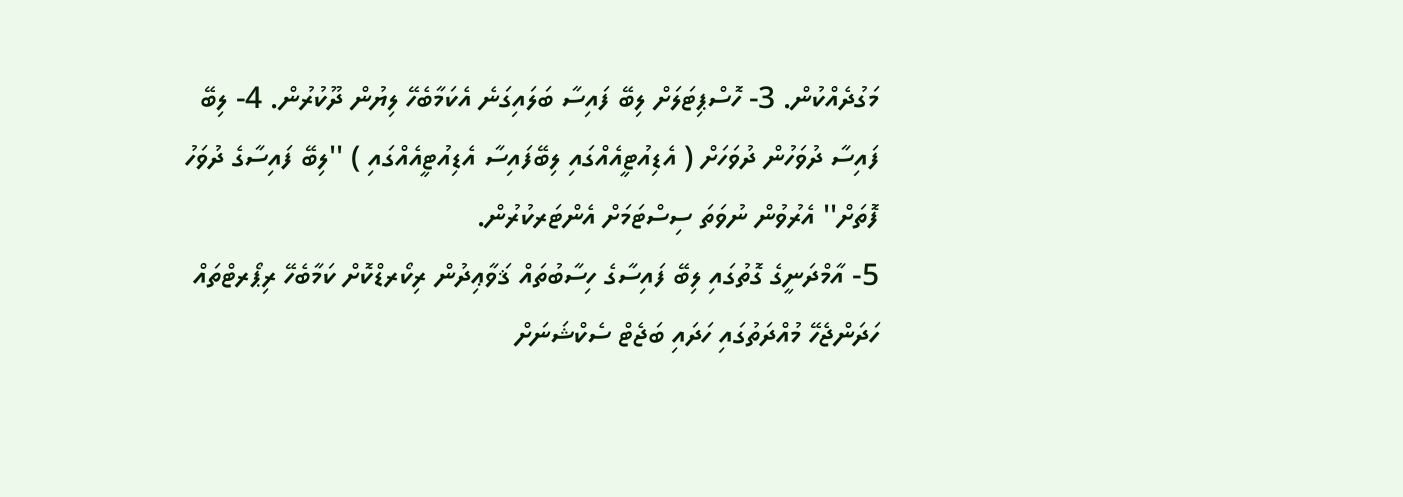މަގުދެއްކުން. 3- ހޮސްޕިޓަލަށް ލިބޭ ފައިސާ ބަލައިގަނެ އެކަމާބެހޭ ލިޔުން ދޫކުރުން. 4- ލިބޭ ފައިސާ ދުވަހުން ދުވަހަށް ( އެޑިއުޓީއެއްގައި ލިބޭފައިސާ އެޑިއުޓީއެއްގައި ) ''ލިބޭ ފައިސާގެ ދުވަހު ފޮތަށް'' އެރުވުން ނުވަތަ ސިސްޓަމަށް އެންޓަރކުރުން.
5- އާމްދަނީގެ ގޮތުގައި ލިބޭ ފައިސާގެ ހިސާބުތައް ޤަވާޢިދުން ރިކޯރޑްކޮށް ކަމާބެހޭ ރިޕޯރޓްތައް ހަދަންޖެހޭ މުއްދަތުގައި ހަދައި ބަޖެޓް ސެކްޝަނަށް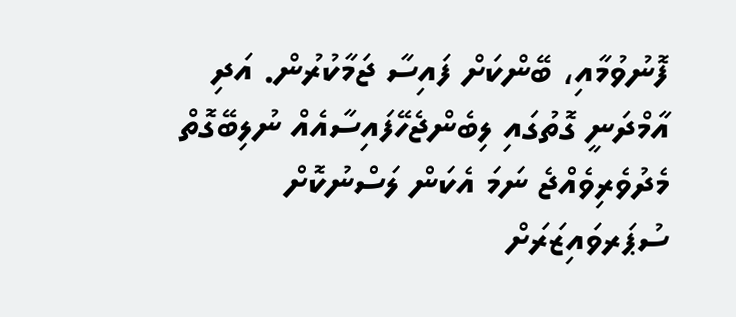ފޮނުވުމާއި، ބޭންކަށް ފައިސާ ޖަމާކުރުން. އަދި އާމްދަނީ ގޮތުގައި ލިބެންޖެހޭފައިސާއެއް ނުލިބޭގޮތް މެދުވެރިވެއްޖެ ނަމަ އެކަން ލަސްނުކޮށް ސުޕަރވައިޒަރަށް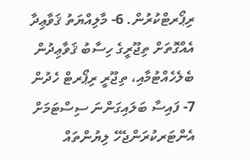ރިޕޯރޓްކުރުން. 6- މާލިއްޔަތު ޤަވާޢިދާ އެއްގޮތަށް ތިޖޫރީގެ ހިސާބު ޤަވާޢިދުން ބެލެހެއްޓުމާއި، ތިޖޫރީ ރިޕޯރޓް ހެދުން 7- ފައިސާ ބަލައިގަންނަ ސިސްޓަމަށް އެންޓަރކުރަންޖެހޭ ލިޔުންތައް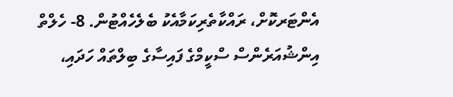އެންޓަރކޮށް، ރައްކާތެރިކަމާއެކު ބެލެހެއްޓުން. 8- ހެލްތް އިންޝުއަރެންސް ސްކީމްގެ ފައިސާގެ ބިލްތައް ހަދައި،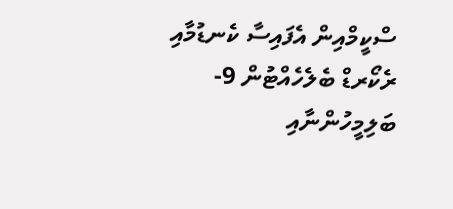ސްކީމްއިން އެފައިސާ ކެނޑުމާއި ރެކޯރޑް ބެލެހެއްޓުން 9- ބަލިމީހުންނާއި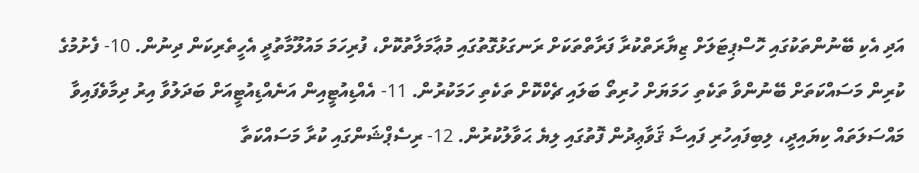އަދި އެކި ބޭނުންތަކުގައި ހޮސްޕިޓަލަށް ޒިޔާރަތްކުރާ ފަރާތްތަކަށް ރަނގަޅުގޮތުގައި މުޢާމަލާތުކޮށް، ފުރިހަމަ މައުލޫމާތުދީ އެހީތެރިކަން ދިނުން. 10- ފެށުމުގެ ކުރިން މަސައްކަތަށް ބޭނުންވާ ތަކެތި ހަމަޔަށް ހުރިތޯ ބަލައި ޗެކްކޮށް ތަކެތި ހަމަކުރުން. 11- އެއްޑިއުޓީއިން އަނެއްޑިއުޓީއަށް ބަދަލުވާ އިރު ދިމާވެފައިވާ މައްސަލަތައް ކިޔައިދީ، ލިބިފައިހުރި ފައިސާ ޤަވާޢިދުން ފޮތުގައި ލިޔެ ޙަވާލުކުރުން. 12- ރިސެޕްޝަންގައި ކުރާ މަސައްކަތާ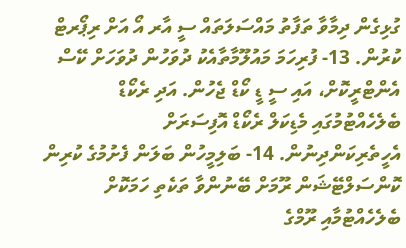ގުޅިގެން ދިމާވާ ތަފާތު މައްސަލަތައް ސީ އާރ އޯ އަށް ރިޕޯރޓް ކުރުން. 13- ފުރިހަމަ މައުލޫމާތާއެކު ދުވަހުން ދުވަހަށް ކޭސް އެންޓްރީކޮށް، އައި ސީ ޑީ ކޯޑް ޖެހުން. އަދި ރެކޯޑް ބެލެހެއްޓުމުގައި މެޑިކަލް ރެކޯޑް އޮފިސަރަށް އެހީތެރިކަންދިނުން. 14- ބަލިމީހުން ބަލަން ފެށުމުގެ ކުރިން ކޮންސަލްޓޭޝަން ރޫމަށް ބޭނުންވާ ތަކެތި ހަމަކޮށް ބެލެހެއްޓުމާއި ރޫމްގެ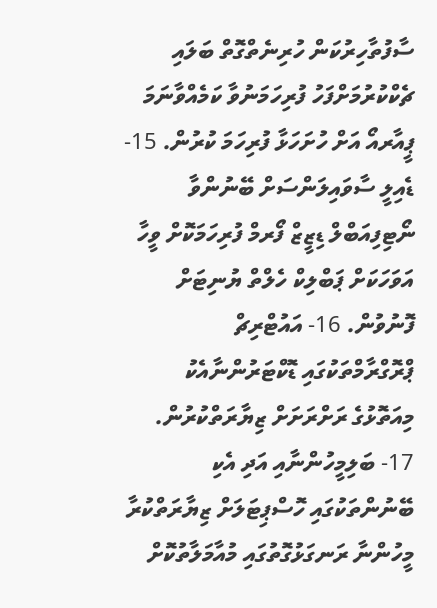ސާފުތާހިރުކަން ހުރިނެތްގޮތް ބަލައި ޗެކްކުރުމަށްފަހު ފުރިހަމަނުވާ ކަމެއްވާނަމަ ޕީއާރއޯ އަށް ހުށަހަޅާ ފުރިހަމަ ކުރުން. 15- ޑެއިލީ ސާވައިލަންސަށް ބޭނުންވާ ނޯޓިފިއަބްލް ޑިޒީޒް ފޯރމް ފުރިހަމަކޮށް ވީހާ އަވަހަކަށް ޕަބްލިކް ހެލްތް ޔުނިޓަށް ފޮނުވުން. 16- އައުޓްރިޗް ޕްރޮގްރާމްތަކުގައި ޑޮކްޓަރުންނާއެކު މިއަތޮޅުގެ ރަށްރަށަށް ޒިޔާރަތްކުރުން. 17- ބަލިމީހުންނާއި އަދި އެކި ބޭނުންތަކުގައި ހޮސްޕިޓަލަށް ޒިޔާރަތްކުރާ މީހުންނާ ރަނގަޅުގޮތުގައި މުއާމަލާތުކޮށް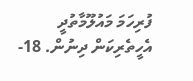ފުރިހަމަ މައުލޫމާތުދީ އެހީތެރިކަން ދިނުން. 18-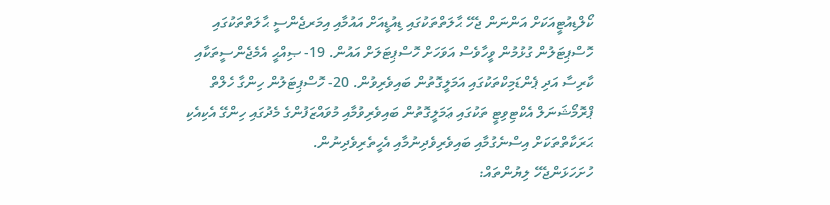ކޯލްޑިއުޓީއަކަށް އަންނަން ޖެހޭ ޙާލަތްތަކުގައި ޑިއުޑީއަށް އައުމާއި އިމަރޖެންސީ ޙާލަތްތަކުގައި ހޮސްޕިޓަލުން ގުޅުމުން ވީހާވެސް އަވަހަށް ހޮސްޕިޓަލަށް އައުން. 19- ޞިއްޙީ އެމެޖެންސީތަކާއި ކާރިސާ އަދި ޕެންޑަމިކްތަކުގައި އަމަލީގޮތުން ބައިވެރިވުން. 20- ހޮސްޕިޓަލުން ހިންގާ ހެލްތް ޕްރޮމޯޝަނަލް އެކްޓިވިޓީ ތަކުގައި ޢަމަލީގޮތުން ބައިވެރިވުމާއި މުވައްޒަފުންގެ މެދުގައި ހިންގޭ އެކިއެކި ޙަރަކާތްތަކަށް އިސްނެގުމާއި ބައިވެރިވެދިނުމާއި އެހީތެރިވެދިނުން.
ހުށަހަޅަންޖެހޭ ލިޔުންތައް: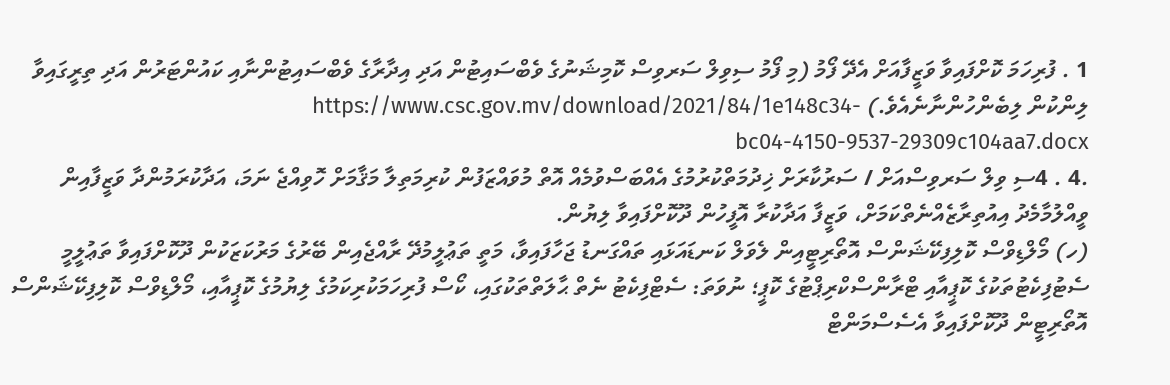1 . ފުރިހަމަ ކޮށްފައިވާ ވަޒީފާއަށް އެދޭ ފޯމު (މި ފޯމު ސިވިލް ސަރވިސް ކޮމިޝަނުގެ ވެބްސައިޓުން އަދި އިދާރާގެ ވެބްސައިޓުންނާއި ކައުންޓަރުން އަދި ތިރީގައިވާ ލިންކުން ލިބެންހުންނާނެއެވެ.) https://www.csc.gov.mv/download/2021/84/1e148c34-bc04-4150-9537-29309c104aa7.docx
.4 . 4ސި ވިލް ސަރވިސްއަށް / ސަރުކާރަށް ޚިދުމަތްކުރުމުގެ އެއްބަސްވުމެއް އޮތް މުވައްޒަފުން ކުރިމަތިލާ މަޤާމަށް ހޮވިއްޖެ ނަމަ، އަދާކުރަމުންދާ ވަޒީފާއިން ވީއްލުމާމެދު އިއުތިރާޒެއްނެތްކަމަށް، ވަޒީފާ އަދާކުރާ އޮފީހުން ދޫކޮށްފައިވާ ލިޔުން.
(ހ) މޯލްޑިވްސް ކޮލިފިކޭޝަންސް އޮތޯރިޓީއިން ލެވަލް ކަނޑައަޅައި ތައްގަނޑު ޖަހާފައިވާ، މަތީ ތަޢުލީމުދޭ ރާއްޖެއިން ބޭރުގެ މަރުކަޒަކުން ދޫކޮށްފައިވާ ތަޢުލީމީ ސެޓުފިކެޓުތަކުގެ ކޮޕީއާއި ޓްރާންސްކްރިޕްޓުގެ ކޮޕީ؛ ނުވަތަ: ސެޓްފިކެޓު ނެތް ޙާލަތްތަކުގައި، ކޯސް ފުރިހަމަކުރިކަމުގެ ލިޔުމުގެ ކޮޕީއާއި، މޯލްޑިވްސް ކޮލިފިކޭޝަންސް އޮތޯރިޓީން ދޫކޮށްފައިވާ އެސެސްމަންޓް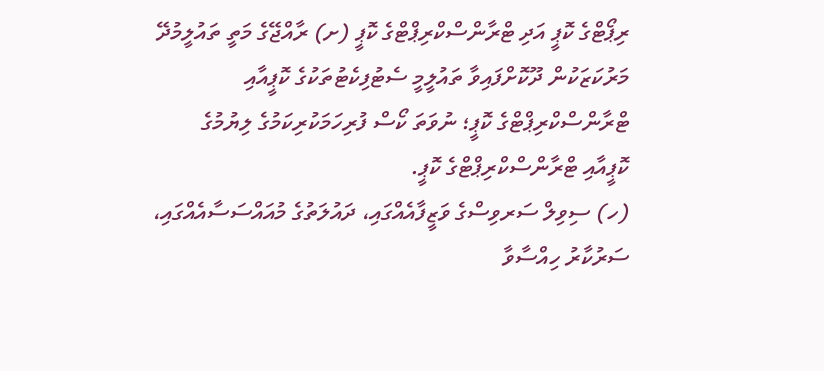ރިޕޯޓްގެ ކޮޕީ އަދި ޓްރާންސްކްރިޕްޓްގެ ކޮޕީ (ށ) ރާއްޖޭގެ މަތީ ތައުލީމުދޭ މަރުކަޒަކުން ދޫކޮށްފައިވާ ތައުލީމީ ސެޓުފިކެޓުތަކުގެ ކޮޕީއާއި ޓްރާންސްކްރިޕްޓްގެ ކޮޕީ؛ ނުވަތަ ކޯސް ފުރިހަމަކުރިކަމުގެ ލިޔުމުގެ ކޮޕީއާއި ޓްރާންސްކްރިޕްޓްގެ ކޮޕީ.
(ހ) ސިވިލް ސަރވިސްގެ ވަޒީފާއެއްގައި، ދައުލަތުގެ މުއައްސަސާއެއްގައި، ސަރުކާރު ހިއްސާވާ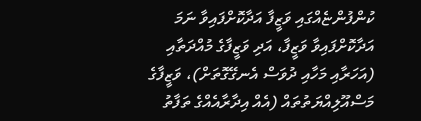ކުންފުންޏެއްގައި ވަޒީފާ އަދާކޮށްފައިވާ ނަމަ އަދާކޮށްފައިވާ ވަޒީފާ، އަދި ވަޒީފާގެ މުއްދަތާއި (އަހަރާއި މަހާއި ދުވަސް އެނގޭގޮތަށް)، ވަޒީފާގެ މަސްއޫލިއްޔަތުތައް (އެއް އިދާރާއެއްގެ ތަފާތު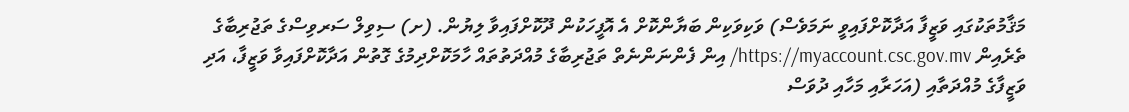މަޤާމުތަކުގައި ވަޒީފާ އަދާކޮށްފައިވީ ނަމަވެސް) ވަކިވަކިން ބަޔާންކޮށް އެ އޮފީހަކުން ދޫކޮށްފައިވާ ލިޔުން. (ށ) ސިވިލް ސަރވިސްގެ ތަޖުރިބާގެ ތެރެއިން https://myaccount.csc.gov.mv/ އިން ފެންނަންނެތް ތަޖުރިބާގެ މުއްދަތުތައް ހާމަކޮށްދިމުގެ ގޮތުން އަދާކޮށްފައިވާ ވަޒީފާ، އަދި ވަޒީފާގެ މުއްދަތާއި (އަހަރާއި މަހާއި ދުވަސް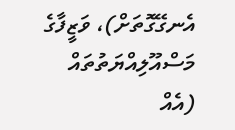އެނގޭގޮތަށް)، ވަޒީފާގެ މަސްއޫލިއްޔަތުތައް (އެއް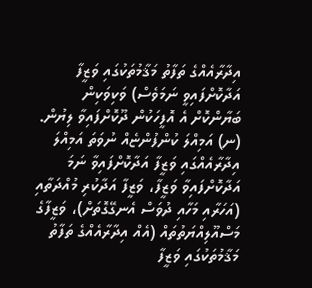އިދާރާއެއްގެ ތަފާތު މަޤާމުތަކުގައި ވަޒީފާ އަދާކޮށްފައިވީ ނަމަވެސް) ވަކިވަކިން ބަޔާންކޮށް އެ އޮފީހަކުން ދޫކޮށްފައިވާ ލިޔުން. (ނ) އަމިއްލަ ކުންފުންޏެއް ނުވަތަ އަމިއްލަ އިދާރާއެއްގައި ވަޒީފާ އަދާކޮށްފައިވާ ނަމަ އަދާކޮށްފައިވާ ވަޒީފާ، ވަޒީފާ އަދާކުރި މުއްދަތާއި (އަހަރާއި މަހާއި ދުވަސް އެނގޭގޮތަށް)، ވަޒީފާގެ މަސްއޫލިއްޔަތުތައް (އެއް އިދާރާއެއްގެ ތަފާތު މަޤާމުތަކުގައި ވަޒީފާ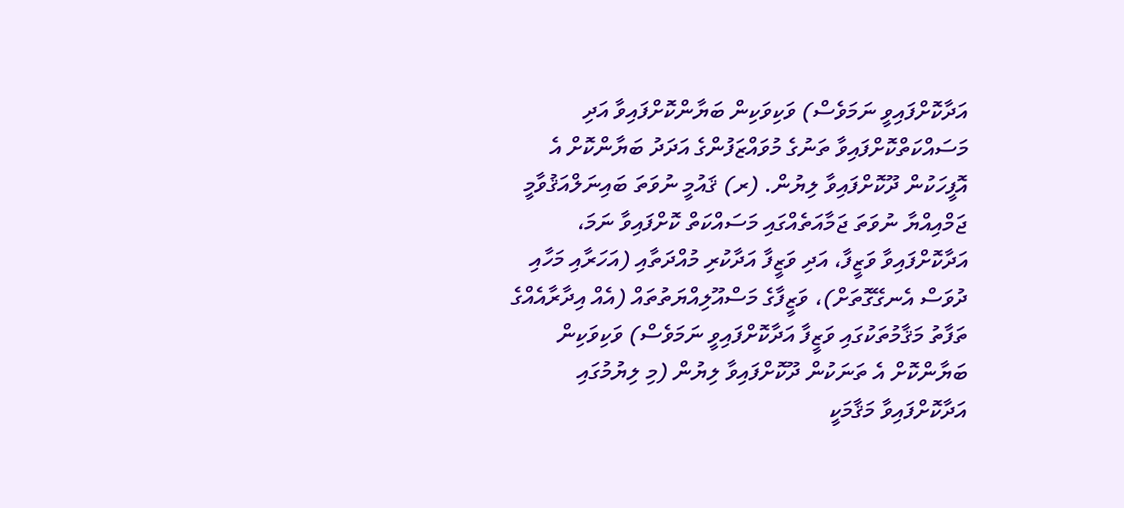އަދާކޮށްފައިވީ ނަމަވެސް) ވަކިވަކިން ބަޔާންކޮށްފައިވާ އަދި މަސައްކަތްކޮށްފައިވާ ތަނުގެ މުވައްޒަފުންގެ އަދަދު ބަޔާންކޮށް އެ އޮފީހަކުން ދޫކޮށްފައިވާ ލިޔުން. (ރ) ޤައުމީ ނުވަތަ ބައިނަލްއަޤުވާމީ ޖަމްއިއްޔާ ނުވަތަ ޖަމާއަތެއްގައި މަސައްކަތް ކޮށްފައިވާ ނަމަ، އަދާކޮށްފައިވާ ވަޒީފާ، އަދި ވަޒީފާ އަދާކުރި މުއްދަތާއި (އަހަރާއި މަހާއި ދުވަސް އެނގޭގޮތަށް)، ވަޒީފާގެ މަސްއޫލިއްޔަތުތައް (އެއް އިދާރާއެއްގެ ތަފާތު މަޤާމުތަކުގައި ވަޒީފާ އަދާކޮށްފައިވީ ނަމަވެސް) ވަކިވަކިން ބަޔާންކޮށް އެ ތަނަކުން ދޫކޮށްފައިވާ ލިޔުން (މި ލިޔުމުގައި އަދާކޮށްފައިވާ މަޤާމަކީ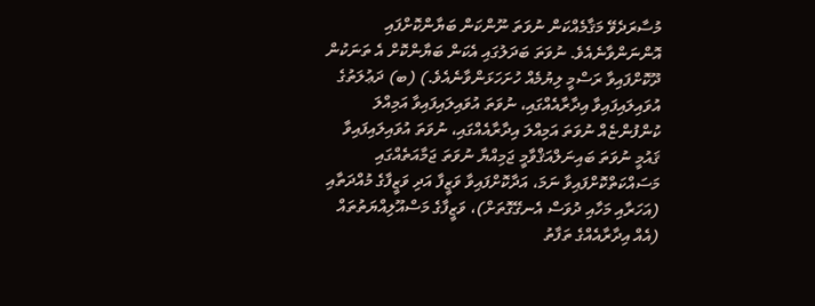މުސާރަދެވޭ މަޤާމެއްކަން ނުވަތަ ނޫންކަން ބަޔާންކޮށްފައި އޮންނަންވާނެއެވެ. ނުވަތަ ބަދަލުގައި އެކަން ބަޔާންކޮށް އެ ތަނަކުން ދޫކޮށްފައިވާ ރަސްމީ ލިޔުމެއް ހުށަހަޅަންވާނެއެވެ.) (ބ) ދަޢުލަތުގެ އުވައިލައިފައިވާ އިދާރާއެއްގައި، ނުވަތަ އުވައިލައިފައިވާ އަމިއްލަ ކުންފުންޏެއް ނުވަތަ އަމިއްލަ އިދާރާއެއްގައި، ނުވަތަ އުވައިލައިފައިވާ ޤައުމީ ނުވަތަ ބައިނަލްއަޤްވާމީ ޖަމިއްޔާ ނުވަތަ ޖަމާއަތެއްގައި މަސައްކަތްކޮށްފައިވާ ނަމަ، އަދާކޮށްފައިވާ ވަޒީފާ އަދި ވަޒީފާގެ މުއްދަތާއި (އަހަރާއި މަހާއި ދުވަސް އެނގޭގޮތަށް)، ވަޒީފާގެ މަސްއޫލިއްޔަތުތައް (އެއް އިދާރާއެއްގެ ތަފާތު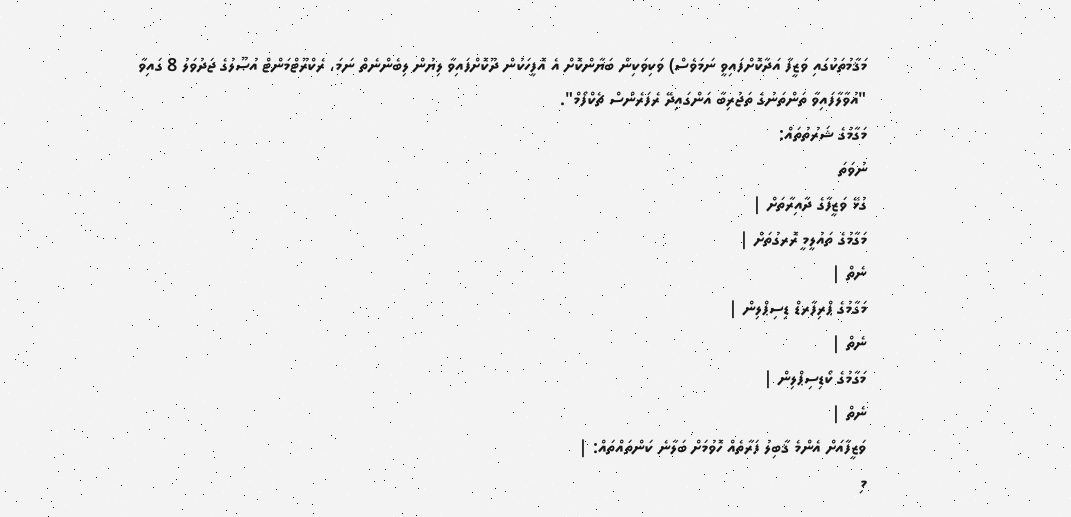މަޤާމުތަކުގައި ވަޒީފާ އަދާކޮށްފައިވީ ނަމަވެސް) ވަކިވަކިން ބަޔާންކޮށް އެ އޮފީހަކުން ދޫކޮށްފައިވާ ލިޔުން ލިބެންނެތް ނަމަ، ރެކްރޫޓްމަންޓް އުޞޫލުގެ ޖަދުވަލު 8 ގައިވާ "އުވާލާފައިވާ ތަންތަނުގެ ތަޖުރިބާ އަންގައިދޭ ރެފަރެންސް ޗެކްފޯމް".
މަގާމުގެ ޝަރުތުތައް:
ނުވަތަ
ގުޅޭ ވަޒީފާގެ ދާއިރާތަށް |
މަގާމުގެ ތައުލީމީ ރޮރގުތަށް |
ނެތް |
މަގާމުގެ ޕްރިފާރޑް ޑިސިޕްލިން |
ނެތް |
މަގާމުގެ ކޯޑިސިޕްލިން |
ނެތް |
ވަޒީފާއަށް އެންމެ ޤާބިލު ފަރާތެއް ހޮވުމަށް ބަލާނެ ކަންތައްތައް: |
މި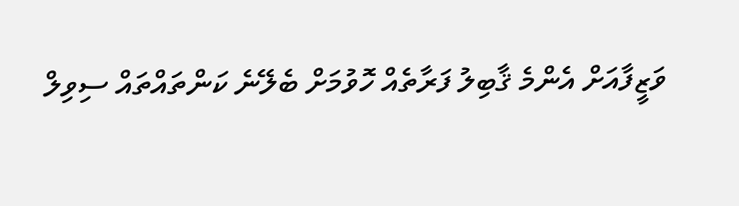ވަޒީފާއަށް އެންމެ ޤާބިލު ފަރާތެއް ހޮވުމަށް ބެލޭނެ ކަންތައްތައް ސިވިލް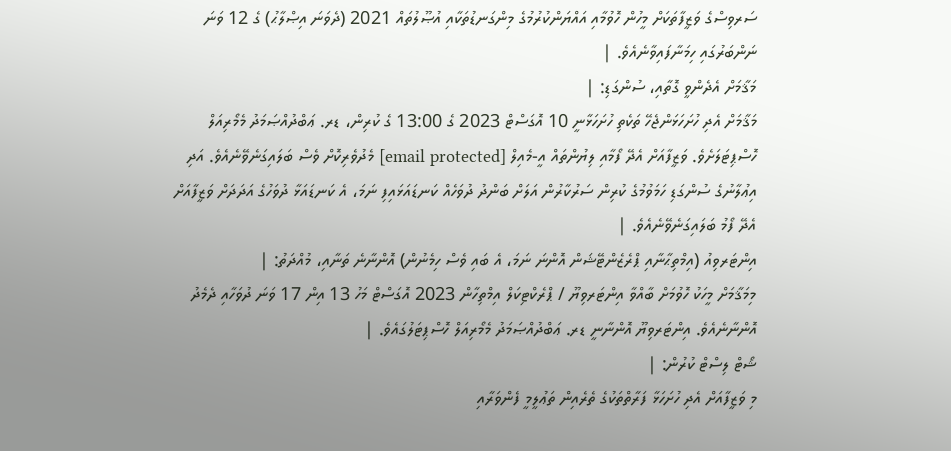ސަރވިސްގެ ވަޒީފާތަކަށް މީހުން ހޮވުމާއި އައްޔަންކުރުމުގެ މިންގަނޑުތަކާއި އުޞޫލުތައް 2021 (ދެވަނަ އިޞްލާޙު) ގެ 12 ވަނަ ނަންބަރުގައި ހިމަނާފައިވާނެއެވެ. |
މަޤާމަށް އެދެންވީ ގޮތާއި، ސުންގަޑި: |
މަޤާމަށް އެދި ހުށަހަޅަންޖެހޭ ތަކެތި ހުށަހަޅާނީ 10 އޮގަސްޓް 2023 ގެ 13:00 ގެ ކުރިން، ޑރ. ޢަބްދުއްޞަމަދު މެމޯރިއަލް ހޮސްޕިޓަލަށެވެ. ވަޒީފާއަށް އެދޭ ފޯމާއި ލިޔުންތައް އީ-މެއިލް [email protected] މެދުވެރިކޮށް ވެސް ބަލައިގަނެވޭނެއެވެ. އަދި އިޢުލާނުގެ ސުންގަޑި ހަމަވުމުގެ ކުރިން ސަރުކާރުން އަލަށް ބަންދު ދުވަހެއް ކަނޑައަޅައިފި ނަމަ، އެ ކަނޑައަޅާ ދުވަހުގެ އަދަދަށް ވަޒީފާއަށް އެދޭ ފޯމު ބަލައިގަނެވޭނެއެވެ. |
އިންޓަރވިއު (އިމްތިޙާނާއި ޕްރެޒެންޓޭޝަން އޮންނަ ނަމަ، އެ ބައި ވެސް ހިމެނުން) އޮންނާނެ ތަނާއި، މުއްދަތު: |
މިމަޤާމަށް މީހަކު ހޮވުމަށް ބާއްވާ އިންޓަރވިޔޫ / ޕްރެކްޓިކަލް އިމްތިހާން 2023 އޮގަސްޓް މަހު 13 އިން 17 ވަނަ ދުވަހާއި ދެމެދު އޮންނާނެއެވެ. އިންޓަރވިޔޫ އޮންނާނީ ޑރ. ޢަބްދުއްޞަމަދު މެމޯރިއަލް ހޮސްޕިޓަލުގައެވެ. |
ޝޯޓް ލިސްޓް ކުރުން: |
މި ވަޒީފާއަށް އެދި ހުށަހަޅާ ފަރާތްތަކުގެ ތެރެއިން ތަޢުލީމީ ފެންވަރާއި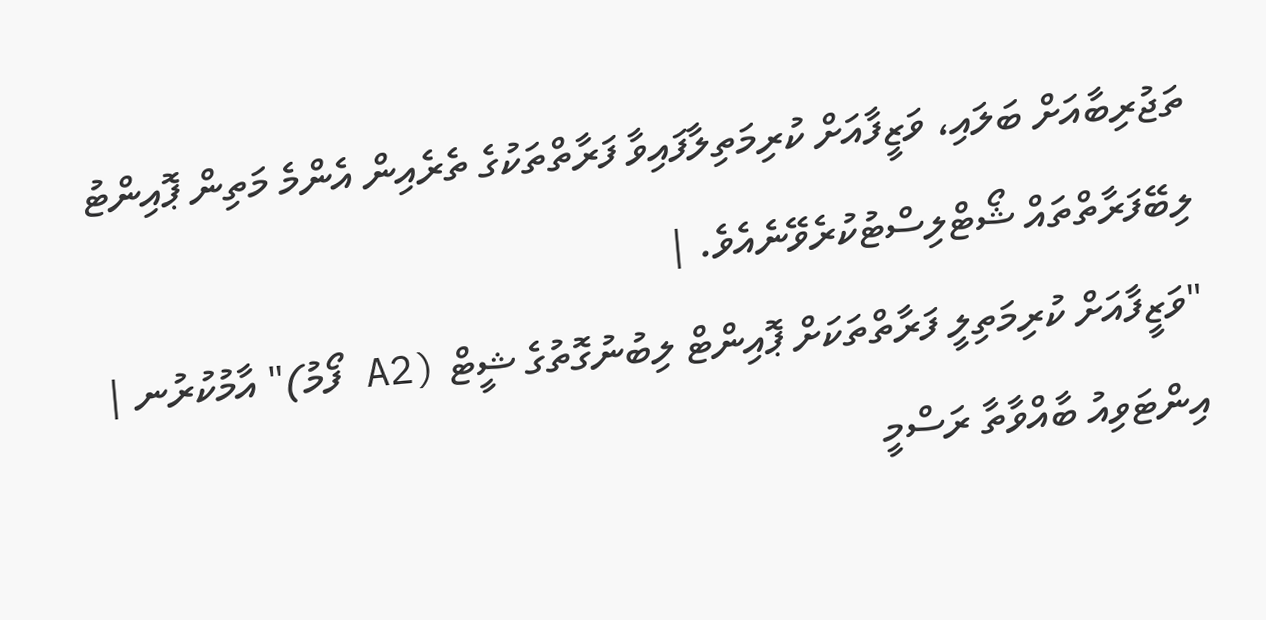ތަޖުރިބާއަށް ބަލައި، ވަޒީފާއަށް ކުރިމަތިލާފައިވާ ފަރާތްތަކުގެ ތެރެއިން އެންމެ މަތިން ޕޮއިންޓު ލިބޭފަރާތްތައް ޝޯޓްލިސްޓުކުރެވޭނެއެވެ. |
"ވަޒީފާއަށް ކުރިމަތިލީ ފަރާތްތަކަށް ޕޮއިންޓް ލިބުނުގޮތުގެ ޝީޓް (A2 ފޯމު)" އާމުކުރުނ |
އިންޓަވިއު ބާއްވާތާ ރަސްމީ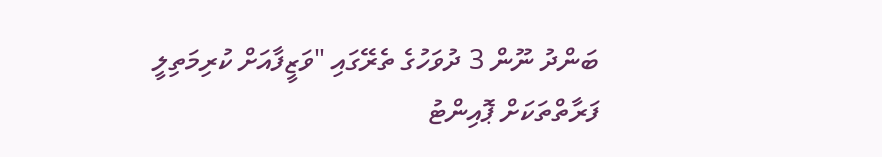ބަންދު ނޫން 3 ދުވަހުގެ ތެރޭގައި "ވަޒީފާއަށް ކުރިމަތިލީ ފަރާތްތަކަށް ޕޮއިންޓު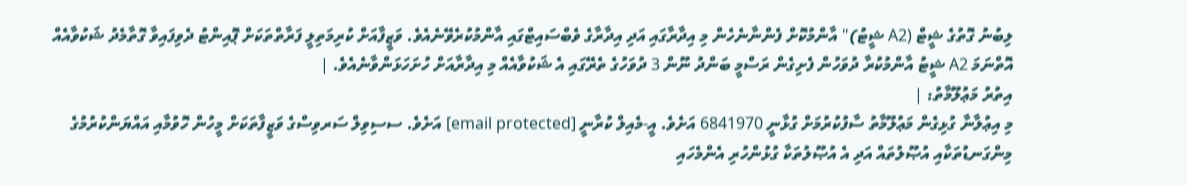ލިބުނު ގޮތުގެ ޝީޓް (A2 ޝީޓު)" އާންމުކޮށް ފެންނާނެހެން މި އިދާރާގައި އަދި އިދާރާގެ ވެބްސައިޓްގައި އާންމުކުރެވޭނެއެވެ. ވަޒީފާއަށް ކުރިމަތިލީ ފަރާތްތަކަށް ޕޮއިންޓު ދެވިފައިވާ ގޮތާމެދު ޝަކުވާއެއް އޮތްނަމަ A2 ޝީޓު އާންމުކުރާ ދުވަހުން ފެށިގެން ރަސްމީ ބަންދު ނޫން 3 ދުވަހުގެ ތެރޭގައި އެ ޝަކުވާއެއް މި އިދާރާއަށް ހުށަހަޅަންވާނެއެވެ. |
އިތުރު މަޢުލޫމާތު: |
މި އިޢުލާނާ ގުޅިގެން މަޢުލޫމާތު ސާފުކުރުމަށް ގުޅާނީ 6841970 އަށެވެ. އީ-މެއިލް ކުރާނީ [email protected] އަށެވެ. ސސިވިލް ސަރވިސްގެ ވަޒީފާތަކަށް މީހުން ހޮވުމާއި އައްޔަންކުރުމުގެ މިންގަނޑުތަކާއި އުޞޫލުތައް އަދި އެ އުޞޫލުތަކާ ގުޅުންހުރި އެންމެހައި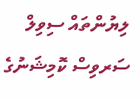ލިޔުންތައް ސިވިލް ސަރވިސް ކޮމިޝަނުގެ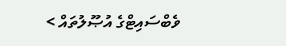ވެބްސައިޓްގެ އުޞޫލުތައް >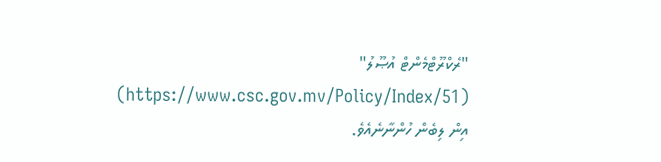"ރެކްރޫޓްމެންޓް އުޞޫލު" (https://www.csc.gov.mv/Policy/Index/51) އިން ލިބެން ހުންނާނެއެވެ.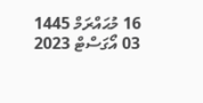16 މުޙައްރަމް 1445
03 އޯގަސްޓް 2023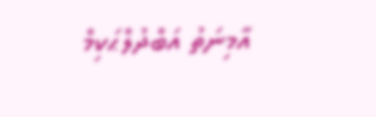އާމިނަތު އަބްދުލްޙަކިމް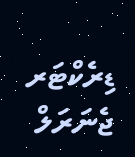ޑިރެކްޓަރ ޖެނަރަލް